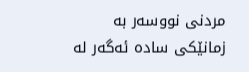مردنی نووسەر بە زمانێکی سادە ئەگەر لە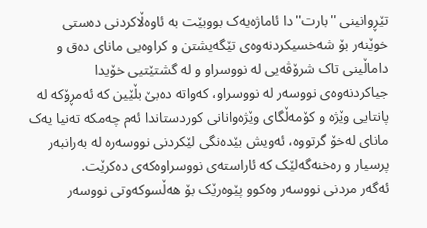تێڕوانینی ''بارت''دا ئاماژەیەک بووبێت بە ئاوەڵاکردنی دەستی خوێنەر بۆ شەخسیکردنەوەی تێگەیشتن و کراوەیی مانای دەق و داماڵینی تاک شرۆڤەیی لە نووسراو و لە گشتێتیی خۆیدا جیاکردنەوەی نووسەر لە نووسراو، کەواتە دەبێ بڵێین کە ئەمڕۆکە لە پانتایی وێژە و کۆمەڵگای وێژەوانانی کوردستاندا ئەم چەمکە تەنیا یەک مانای لەخۆ گرتووە، ئەویش بێدەنگی لێکردنی نووسەرە لە بەرانبەر پرسیار و رەخنەگەلێک کە ئاراستەی نووسراوەکەی دەکرێت.
ئەگەر مردنی نووسەر وەکوو پێوەرێک بۆ هەڵسوکەوتی نووسەر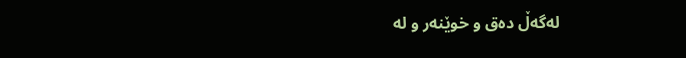لەگەڵ دەق و خوێنەر و لە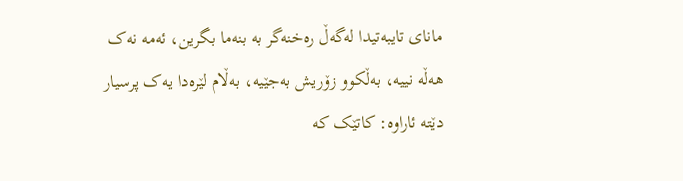مانای تایبەتیدا لەگەڵ رەخنەگر بە بنەما بگرین، ئەمە نەک هەڵە نییە، بەڵکوو زۆریش بەجێیە، بەڵام لێرەدا یەک پرسیار دێتە ئاراوە: کاتێک کە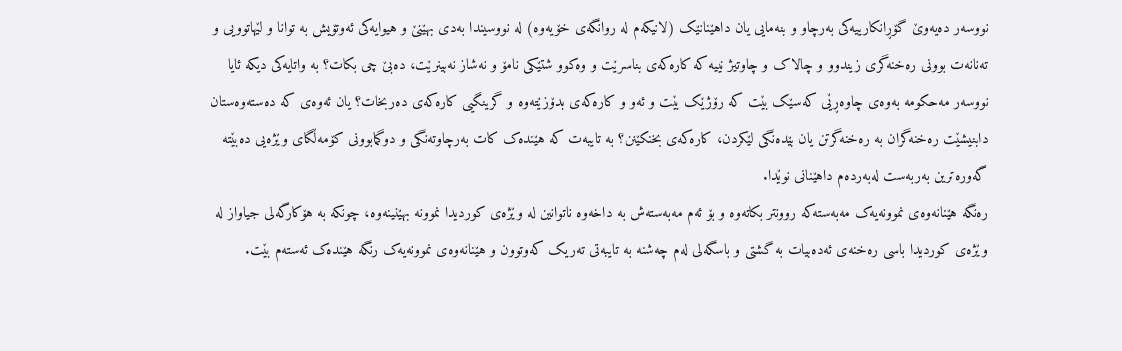نووسەر دەیەوێ گۆڕانکارییەکی بەرچاو و بنەمایی یان داهێنانێک (لانیکەم لە روانگەی خۆیەوە) لە نووسیندا بەدی بهێنێ و هیوایەکی ئەوتۆیش بە توانا و لێهاتوویی و تەنانەت بوونی رەخنەگری زیندوو و چالاک و چاوتیژ نییە کە کارەکەی بناسرێت و وەکوو شتێکی نامۆ و نەشاز نەبینرێت، دەبێ چی بکات؟ بە واتایەکی دیکە ئایا نووسەر مەحکومە بەوەی چاوەڕێی کەسێک بێت کە رۆژێک بێت و ئەو و کارەکەی بدۆزێتەوە و گرینگیی کارەکەی دەربخات؟ یان ئەوەی کە دەستەوەستان دابنیشێت رەخنەگران بە رەخنەگرتن یان بێدەنگی لێکردن، کارەکەی بخنکێنن؟ بە تایبەت کە هێندەک کات بەرچاوتەنگی و دوگمابوونی کۆمەڵگای وێژەیی دەبێتە گەورەترین بەربەست لەبەردەم داهێنانی نوێدا.
رەنگە هێنانەوەی نموونەیەک مەبەستەکە روونتر بکاتەوە و بۆ ئەم مەبەستەش بە داخەوە ناتوانین لە وێژەی کوردیدا نموونە بهێنینەوە، چونکە بە هۆکارگەلی جیاواز لە وێژەی کوردیدا باسی رەخنەی ئەدەبیات بە گشتی و باسگەلی لەم چەشنە بە تایبەتی تەریک کەوتوون و هێنانەوەی نموونەیەک رنگە هێندەک ئەستەم بێت.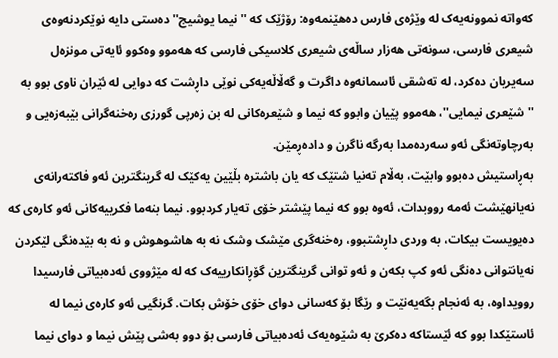کەواتە نموونەیەک لە وێژەی فارس دەهێنمەوە: رۆژێک کە ''نیما یوشیج'' دەستی دایە نوێکردنەوەی شیعری فارسی، سونەتی هەزار ساڵەی شیعری کلاسیکی فارسی کە هەموو وەکوو ئایەتی مونزەل سەیریان دەکرد، لە تەشقی ئاسمانەوە داگرت و گەڵاڵەیەکی نوێی داڕشت کە دوایی لە ئێران ناوی بوو بە ''شێعری نیمایی''، هەموو پێیان وابوو کە نیما و شێعرەکانی لە بن زەرپی گورزی رەخنەگرانی بێبەزەیی و بەرچاوتەنگی ئەو سەردەمدا بەرگە ناگرن و دادەڕمێن.
بەڕاستیش دەبوو وابێت، بەڵام تەنیا شتێک کە یان باشترە بڵێین یەکێک لە گرینگترین ئەو فاکتەرانەی نەیانهێشت ئەمە رووبدات، ئەوە بوو کە نیما پێشتر خۆی تەیار کردبوو. نیما بنەما فکرییەکانی ئەو کارەی کە دەیویست بیکات، بە وردی داڕشتبوو، رەخنەگری مێشک وشک نە بە هاشوهوش و نە بە بێدەنگی لێکردن نەیانتوانی دەنگی ئەو کپ بکەن و ئەو توانی گرینگترین گۆڕانکارییەک کە لە مێژووی ئەدەبیاتی فارسیدا روویداوە، بە ئەنجام بگەیەنێت و رێگا بۆ کەسانی دوای خۆی خۆش بکات. گرنگیی ئەو کارەی نیما لە ئاستێکدا بوو کە ئێستاکە دەکرێ بە شێوەیەک ئەدەبیاتی فارسی بۆ دوو بەشی پێش نیما و دوای نیما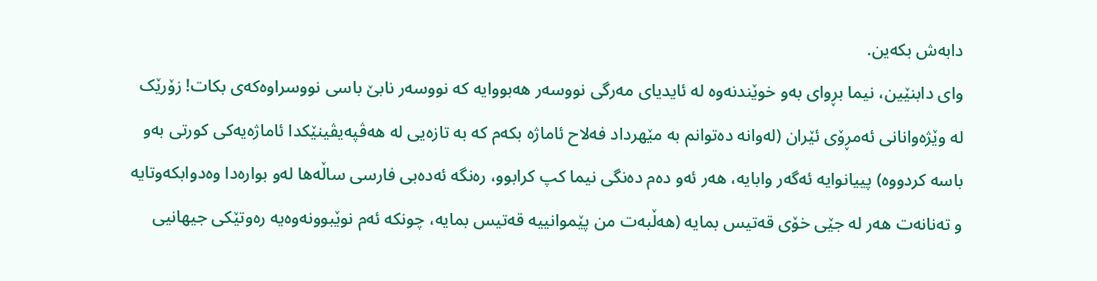دابەش بکەین.
وای دابنێین، نیما بڕوای بەو خوێندنەوە لە ئایدیای مەرگی نووسەر هەبووایە کە نووسەر نابێ باسی نووسراوەکەی بکات! زۆرێک لە وێژەوانانی ئەمڕۆی ئێران (لەوانە دەتوانم بە مێهرداد فەلاح ئاماژە بکەم کە بە تازەیی لە هەڤپەیڤینێکدا ئاماژەیەکی کورتی بەو باسە کردووە) پییانوایە ئەگەر وابایە، هەر ئەو دەم دەنگی نیما کپ کرابوو، رەنگە ئەدەبی فارسی ساڵەها لەو بوارەدا وەدوابکەوتایە و تەنانەت هەر لە جێی خۆی قەتیس بمایە (هەڵبەت من پێموانییە قەتیس بمایە، چونکە ئەم نوێبوونەوەیە رەوتێکی جیهانیی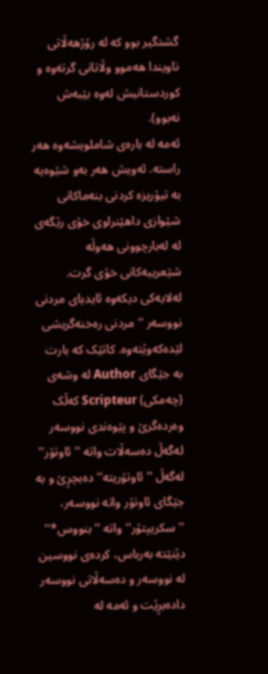گشتگیر بوو کە لە رۆژهەڵاتی ناویندا هەموو وڵاتانی گرتەوە و کوردستانیش لەوە بێبەش نەبوو).
ئەمە لە بارەی شاملویشەوە هەر راستە. ئەویش هەر بەو شێوەیە بە تیۆریزە کردنی بنەماکانی شێوازی داهێنراوی خۆی رێگەی لە لەبارچوونی هەوڵە شێعرییەکانی خۆی گرت.
لەلایەکی دیکەوە ئایدیای مردنی نووسەر ''مردنی رەخنەگریشی لێدەکەوێتەوە. کاتێک کە بارت بە جێگای Author لە وشەی (چەمکی) Scripteur کەڵک وەردەگرێ و پێوەندی نووسەر لەگەڵ دەسەڵات واتە ''ئاوتۆر'' لەگەڵ ''ئاوتۆریتە'' دەبچڕێ و بە جێگای ئاوتۆر واتە نووسەر، ''سکریپتۆر'' واتە ''بنووس*'' دێنێتە بەرباس، کردەی نووسین لە نووسەر و دەسەڵاتی نووسەر دادەبڕێت و ئەمە لە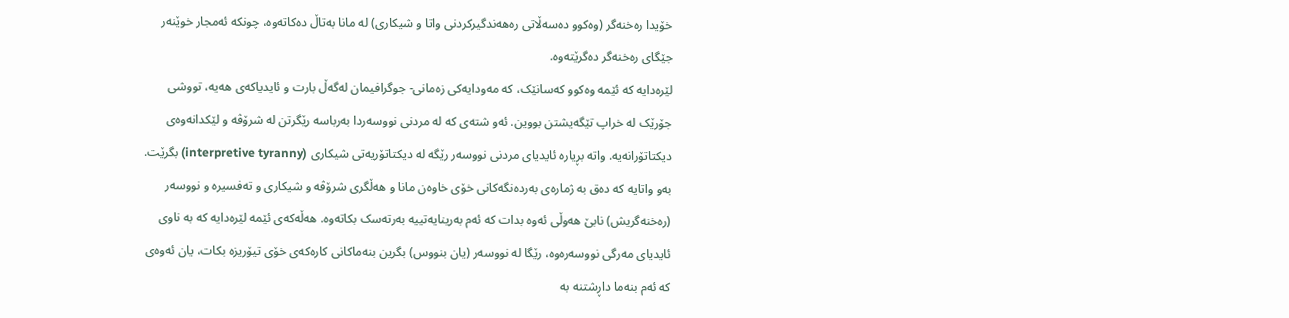خۆیدا رەخنەگر (وەکوو دەسەڵاتی رەهەندگیرکردنی واتا و شیکاری) لە مانا بەتاڵ دەکاتەوە، چونکە ئەمجار خوێنەر جێگای رەخنەگر دەگرێتەوە.
لێرەدایە کە ئێمە وەکوو کەسانێک، کە مەودایەکی زەمانی- جوگرافیمان لەگەڵ بارت و ئایدیاکەی هەیە، تووشی جۆرێک لە خراپ تێگەیشتن بووین. ئەو شتەی کە لە مردنی نووسەردا بەرباسە رێگرتن لە شرۆڤە و لێکدانەوەی دیکتاتۆرانەیە. واتە بڕیارە ئایدیای مردنی نووسەر رێگە لە دیکتاتۆریەتی شیکاری (interpretive tyranny) بگرێت.
بەو واتایە کە دەق بە ژمارەی بەردەنگەکانی خۆی خاوەن مانا و هەڵگری شرۆڤە و شیکاری و تەفسیرە و نووسەر (رەخنەگریش) نابێ هەوڵی ئەوە بدات کە ئەم بەرینایەتییە بەرتەسک بکاتەوە. هەڵەکەی ئێمە لێرەدایە کە بە ناوی ئایدیای مەرگی نووسەرەوە، رێگا لە نووسەر (یان بنووس) بگرین بنەماکانی کارەکەی خۆی تیۆریزە بکات، یان ئەوەی کە ئەم بنەما داڕشتنە بە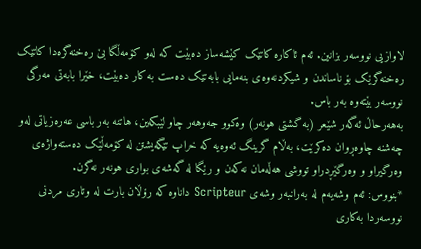لاوازیی نووسەر بزانین. ئەم ئاکارە کاتێک کێشەساز دەبێت کە لەو کۆمەڵگا بێ رەخنەگرەدا کاتێک رەخنەگرێک بۆ ناساندن و شیکردنەوەی بنەمایی بابەتێک دەست بە کار دەبێت، خێرا بابەتی مەرگی نووسەر بێتەوە بەر باس.
بەهەرحاڵ ئەگەر شێعر (بە گشتی هونەر) وەکوو جەوهەر چاو لێبکەین، هاتنە بەر باسی عەرەزیاتی لەو چەشنە چاوەڕوان دەکرێت، بەڵام گرینگ ئەوەیە کە خراپ تێگەیشتن لە کۆمەڵێک دەستەواژەی وەرگیراو و وەرگێڕدراو تووشی هەڵەمان نەکەن و رێگا لە گەشەی بواری هونەر نەگرن.
*بنووس: ئەم وشەیەم لە بەرانبەر وشەی Scripteur داناوە کە رۆڵان بارت لە وتاری مردنی نووسەردا بەکاری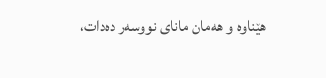هێناوە و هەمان مانای نووسەر دەدات،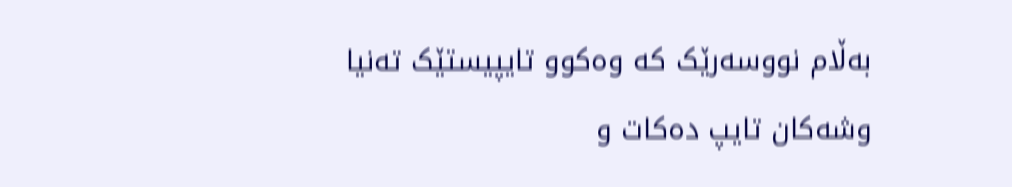بەڵام نووسەرێک کە وەکوو تایپیستێک تەنیا وشەکان تایپ دەکات و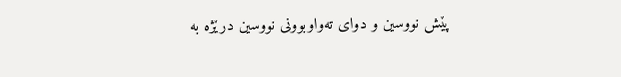پێش نووسین و دوای تەواوبوونی نووسین درێژە بە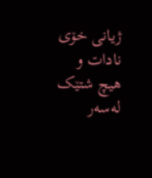ژیانی خۆی نادات و هیچ شتێک لەسەر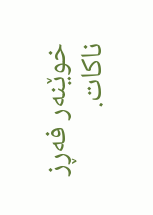خوێنەر فەڕز ناکات.